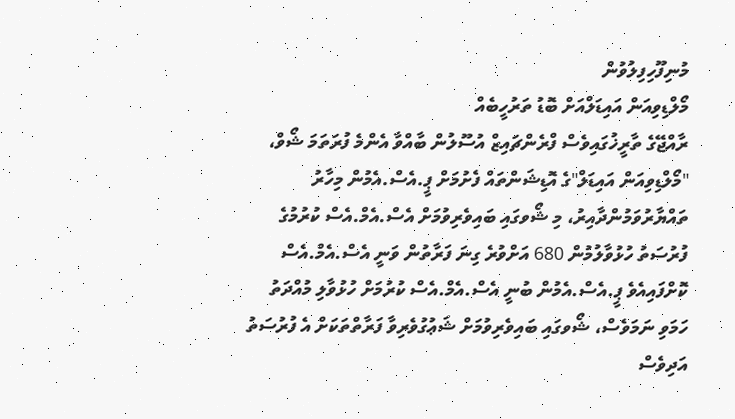މުނިފޫހިފިލުވުން
މޯލްޑިވިއަން އައިޑަލްއަށް ބޮޑު ތަރުހީބެއް
ރާއްޖޭގެ ތާރީޚުގައިވެސް ފްރެންޗައިޒް އުސޫލުން ބާއްވާ އެންމެ ފުރަތަމަ ޝޯވް، "މޯލްޑިވިއަން އައިޑަލް"ގެ އޮޑިޝަންތައް ފެށުމަށް ޕީ.އެސް.އެމުން މިހާރު ތައްޔާރުވަމުންދާއިރު، މި ޝޯވގައި ބައިވެރިވުމަށް އެސް.އެމް.އެސް ކުރުމުގެ ފުރުސަތު ހުޅުވާލުމުން 680 އަށްވުރެ ގިނަ ފަރާތުން ވަނީ އެސް.އެމް.އެސް ކޮށްފައިއެވެ ޕީ.އެސް.އެމުން ބުނީ އެސް.އެމް.އެސް ކުރުމަށް ހުޅުވާލި މުއްދަތު ހަމަވި ނަމަވެސް، ޝޯވގައި ބައިވެރިވުމަށް ޝަޢުގުވެރިވާ ފަރާތްތަކަށް އެ ފުރުސަތު އަދިވެސް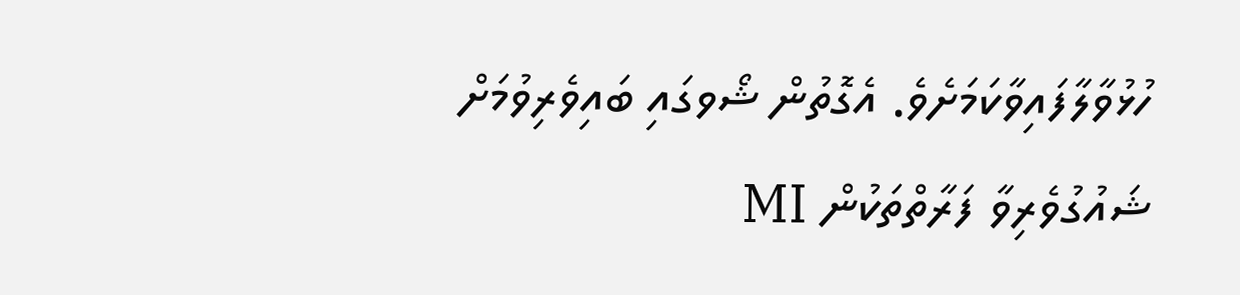ހުޅުވާލާފައިވާކަމަށެވެ. އެގޮތުން ޝޯވގައި ބައިވެރިވުމަށް ޝައުގުވެރިވާ ފަރާތްތަކުން MI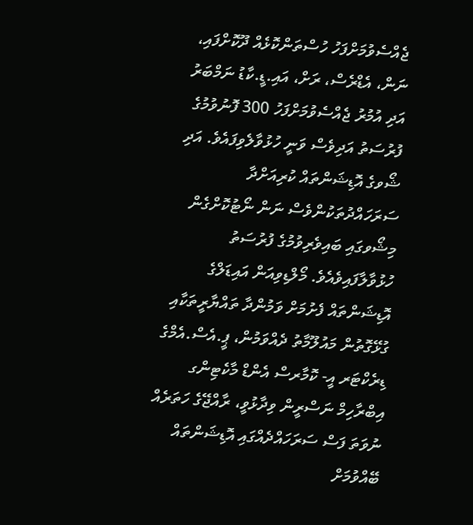ޖެއްސެވުމަށްފަހު ހުސްތަންކޮޅެއް ދޫކޮށްފައި، ނަން، އެޑްރެސް، ރަށް، އައި.ޑީ.ކާޑު ނަމްބަރު އަދި އުމުރު ޖެއްސެވުމަށްފަހު 300 ފޮނުވުމުގެ ފުރުސަތު އަދިވެސް ވަނީ ހުޅުވާލެވިފައެވެ. އަދި ޝޯވގެ އޮޑިޝަންތައް ކުރިއަށްދާ ސަރަހައްދުތަކުންވެސް ނަން ނޯޓުކޮށްގެން މިޝޯވގައި ބައިވެރިވުމުގެ ފުރުސަތު ހުޅުވާލާފައިވެއެވެ. މޯލްޑިވިއަން އައިޑަލްގެ އޮޑިޝަންތައް ފެށުމަށް ވަމުންދާ ތައްޔާރީތަކާއި ގުޅޭގޮތުން މައުލޫމާތު ދެއްވަމުން، ޕީ.އެސް.އެމްގެ ޑިރެކްޓަރ އީ- ކޮމާރސް އެންޑް މާކެޓިންގ އިބްރާހިމް ނަސްރީން ވިދާޅުވީ، ރާއްޖޭގެ ހަތަރެއް ނުވަތަ ފަސް ސަރަހައްދެއްގައި އޮޑިޝަންތައް ބޭއްވުމަށް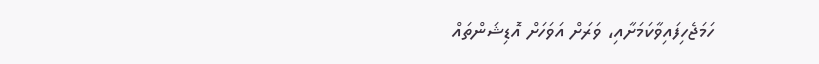ހަމަޖެހިފައިވާކަމަށާއި، ވަރަށް އަވަހަށް އޮޑިޝަންތައް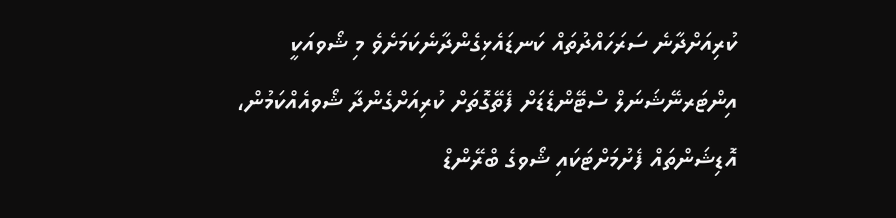ކުރިއަށްދާނެ ސަރަހައްދުތައް ކަނޑައެޅިގެންދާނެކަމަށެވެ މި ޝޯވއަކީ އިންޓަރނޭޝަނަލް ސްޓޭންޑެޑަށް ފެތޭގޮތަށް ކުރިއަށްގެންދާ ޝޯވއެއްކަމުން، އޮޑިޝަންތައް ފެށުމަށްޓަކައި ޝޯވގެ ބްރޭންޑް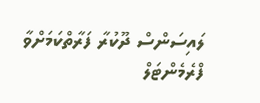ލައިސަންސް ދޫކުރާ ފަރާތްކަމަށްވާ ފްރެމެންޓަލް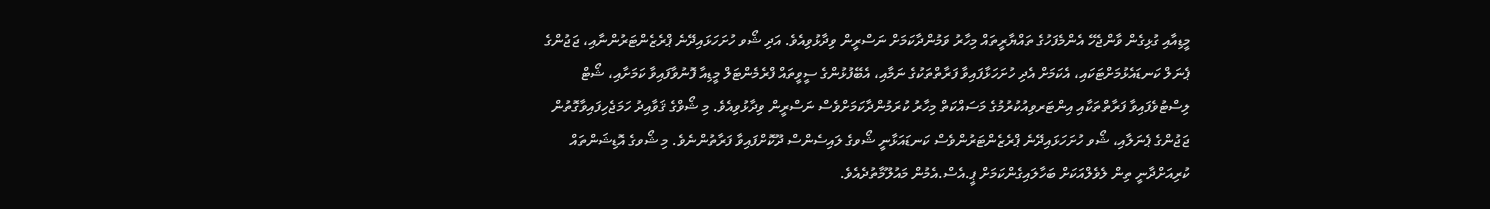މީޑިއާއި ގުޅިގެން ވާންޖެހޭ އެންމެފަހުގެ ތައްޔާރީތައް މިހާރު ވަމުންދާކަމަށް ނަސްރީން ވިދާޅުވިއެވެ. އަދި ޝޯވ ހުށަހަޅައިދޭނެ ޕްރެޒެންޓަރުންނާއި، ޖަޖުންގެ ޕެނަލް ކަނޑައެޅުމަށްޓަކައި، އެކަމަށް އެދި ހުށަހަޅާފައިވާ ފަރާތްތަކުގެ ނަމާއި، އެބޭފުޅުންގެ ސީވީތައް ފްރެމެންޓަލް މީޑިއާ ފޮނުވާފައިވާ ކަމަށާއި، ޝޯޓް ލިސްޓުވެފައިވާ ފަރާތްތަކާއި އިންޓަރވިއުކުރުމުގެ މަސައްކަތް މިހާރު ކުރަމުންދާކަމަށްވެސް ނަސްރީން ވިދާޅުވިއެވެ. މި ޝޯވްގެ ޤަވާއިދު ހަމަޖެހިފައިވާގޮތުން ޖަޖުންގެ ޕެނަލާއި، ޝޯވ ހުށަހަޅައިދޭނެ ޕްރެޒެންޓަރުންވެސް ކަނޑައަޅާނީ ޝޯވގެ ލައިސެންސް ދޫކޮށްފައިވާ ފަރާތުންނެވެ. މި ޝޯވގެ އޮޑިޝަންތައް ކުރިއަށްދާނީ ތިން ލެވެލްއަކަށް ބަހާލައިގެންކަމަށް ޕީ.އެސް.އެމުން މައުލޫމާތުދެއެވެ.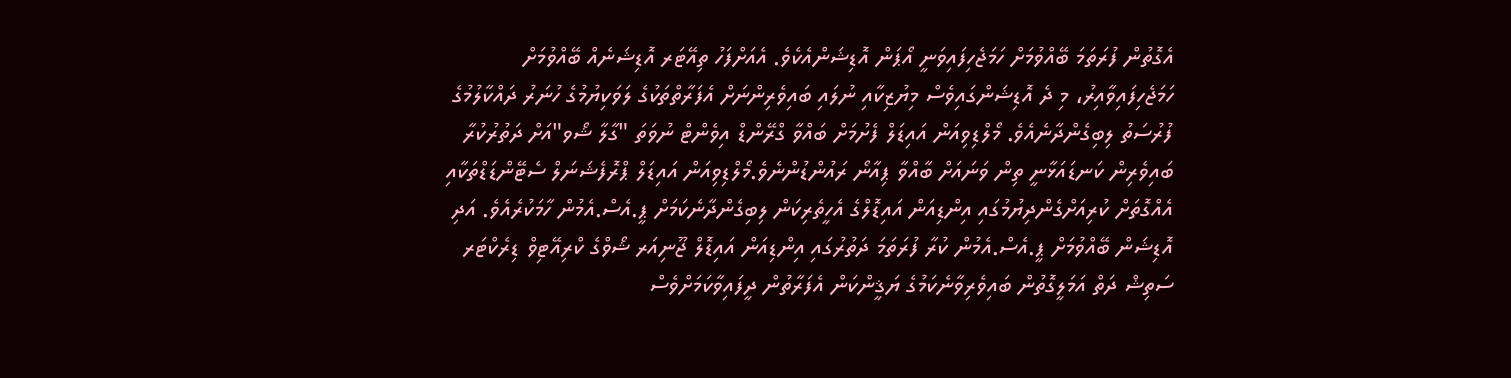އެގޮތުން ފުރަތަމަ ބޭއްވުމަށް ހަމަޖެހިފައިވަނީ އޯޕަން އޮޑިޝަންއެކެވެ. އެއަށްފަހު ތިއޭޓަރ އޮޑިޝަނެއް ބޭއްވުމަށް ހަމަޖެހިފައިވާއިރު، މި ދެ އޮޑިޝަންގައިވެސް މިޔުޒިކާއި ނުލައި ބައިވެރިންނަށް އެފަރާތްތަކުގެ ލަވަކިޔުމުގެ ހުނަރު ދައްކާލުމުގެ ފުރުސަތު ލިބިގެންދާނެއެވެ. މޯލްޑިވިއަން އައިޑަލް ފެށުމަށް ބައްވާ ގްރޭންޑް އިވެންޓް ނުވަތަ "ގާލާ ޝޯވ"އަށް ދަތުރުކުރާ ބައިވެރިން ކަނޑައަޅާނީ ތިން ވަނައަށް ބާއްވާ ޕިއާނޯ ރައުންޑުންނެވެ.މޯލްޑިވިއަން އައިޑަލް ޕްރޮފެޝަނަލް ސެޓޭންޑަޑްތަކާއި އެއްގޮތަށް ކުރިއަށްގެންދިޔުމުގައި އިންޑިއަން އައިޑޮލްގެ އެހީތެރިކަން ލިބިގެންދާނެކަމަށް ޕީ.އެސް.އެމުން ހާމަކުރެއެވެ. އަދި އޮޑިޝަން ބޭއްވުމަށް ޕީ.އެސް.އެމުން ކުރާ ފުރަތަމަ ދަތުރުގައި އިންޑިއަން އައިޑޮލް ޖޫނިއަރ ޝޯވްގެ ކްރިއޭޓިވް ޑިރެކްޓަރ ސަތިޝް ދަތް އަމަލީގޮތުން ބައިވެރިވާނެކަމުގެ ޔަޤީންކަން އެފަރާތުން ދީފައިވާކަމަށްވެސް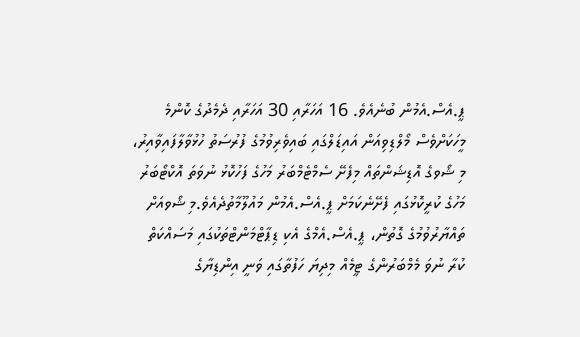ޕީ.އެސް.އެމުން ބުނެއެވެ. 16 އަހަރާއި 30 އަހަރާއި ދެމެދުގެ ކޮންމެ މީހަކަށްވެސް މޯލްޑިވިއަން އައިޑަލްގައި ބައިވެރިވުމުގެ ފުރުސަތު ހުޅުވާލާފައިވާއިރު، މި ޝޯވގެ އޮޑިޝަންތައް މިފެށޭ ސެމްޓެމްބަރު މަހުގެ ފަހުކޮޅު ނުވަތަ އޮކްޓޯބަރު މަހުގެ ކުރީކޮޅުގައި ފެށޭނެކަމަށް ޕީ.އެސް.އެމުން މައުލޫމާތުދެއެވެ.މި ޝޯވއަށް ތައްޔާރުވުމުގެ ގޮތުން، ޕީ.އެސް.އެމްގެ އެކި ޑިޕާޓްމަންޓްތަކުގައި މަސައްކަތް ކުރާ ނުވަ މެމްބަރުންގެ ޓީމެއް މިދިޔަ ހަފުތާގައި ވަނީ އިންޑިޔާގެ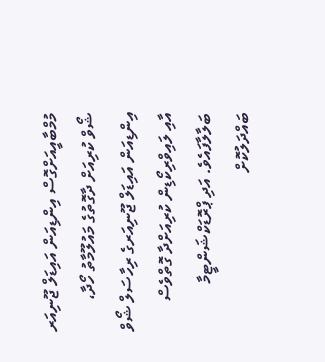މުމްބާއީއަށްގޮސް އިންޑިއަން އައިޑަލް ޖޫނިއަރ ޝޯވް ކުރިއަށް ދާގޮތުގެ މައުލޫމާތު ހޯދާ، އިންޑިއަން އައިޑަލް ޖޫނިއަރގެ ރިހާސަލް ޝޯވް އާއި ލައިވްރިކޯޑިން ކުރިއަށްދާ ގޮތްވެސް ބަލާލާފައެވެ. އަދި ޕްރޮޑަކްޝަންޓީމާ ބައްދަލުކޮށް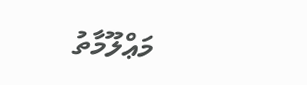މަޢްލޫމާތު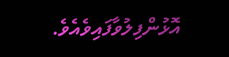އޮޅުންފިލުވާފައިވެއެވެ.